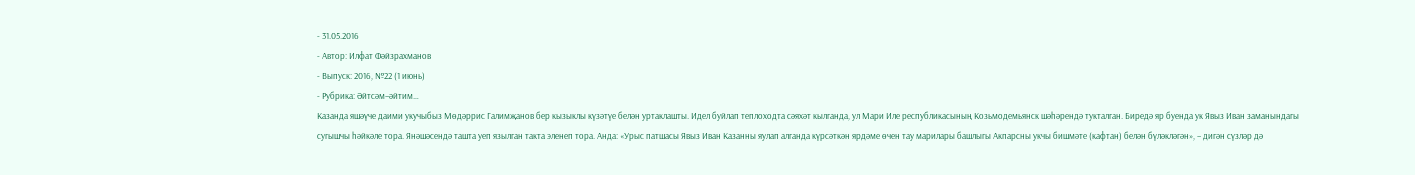- 31.05.2016
- Автор: Илфат Фәйзрахманов
- Выпуск: 2016, №22 (1 июнь)
- Рубрика: Әйтсәм–әйтим…
Казанда яшәүче даими укучыбыз Мөдәррис Галимҗанов бер кызыклы күзәтүе белән уртаклашты. Идел буйлап теплоходта сәяхәт кылганда, ул Мари Иле республикасының Козьмодемьянск шәһәрендә тукталган. Биредә яр буенда ук Явыз Иван заманындагы сугышчы һәйкәле тора. Янәшәсендә ташта уеп язылган такта эленеп тора. Анда: «Урыс патшасы Явыз Иван Казанны яулап алганда күрсәткән ярдәме өчен тау марилары башлыгы Акпарсны укчы бишмәте (кафтан) белән бүләкләгән», – дигән сүзләр дә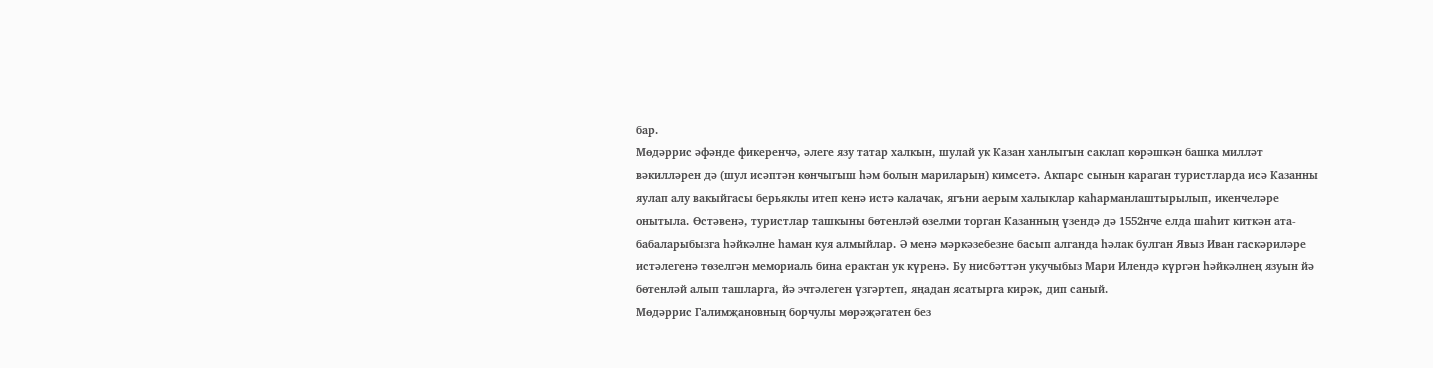бар.
Мөдәррис әфәнде фикеренчә, әлеге язу татар халкын, шулай ук Казан ханлыгын саклап көрәшкән башка милләт вәкилләрен дә (шул исәптән көнчыгыш һәм болын мариларын) кимсетә. Акпарс сынын караган туристларда исә Казанны яулап алу вакыйгасы берьяклы итеп кенә истә калачак, ягъни аерым халыклар каһарманлаштырылып, икенчеләре онытыла. Өстәвенә, туристлар ташкыны бөтенләй өзелми торган Казанның үзендә дә 1552нче елда шаһит киткән ата-бабаларыбызга һәйкәлне һаман куя алмыйлар. Ә менә мәркәзебезне басып алганда һәлак булган Явыз Иван гаскәриләре истәлегенә төзелгән мемориаль бина ерактан ук күренә. Бу нисбәттән укучыбыз Мари Илендә күргән һәйкәлнең язуын йә бөтенләй алып ташларга, йә эчтәлеген үзгәртеп, яңадан ясатырга кирәк, дип саный.
Мөдәррис Галимҗановның борчулы мөрәҗәгатен без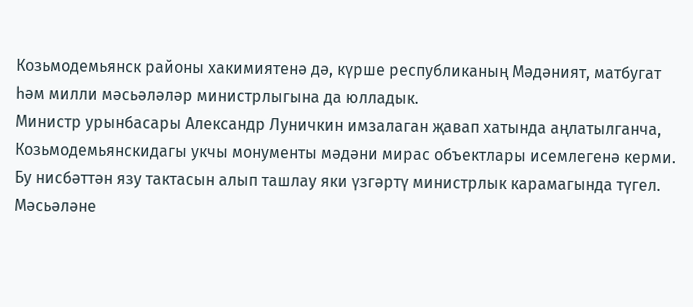Козьмодемьянск районы хакимиятенә дә, күрше республиканың Мәдәният, матбугат һәм милли мәсьәләләр министрлыгына да юлладык.
Министр урынбасары Александр Луничкин имзалаган җавап хатында аңлатылганча, Козьмодемьянскидагы укчы монументы мәдәни мирас объектлары исемлегенә керми. Бу нисбәттән язу тактасын алып ташлау яки үзгәртү министрлык карамагында түгел. Мәсьәләне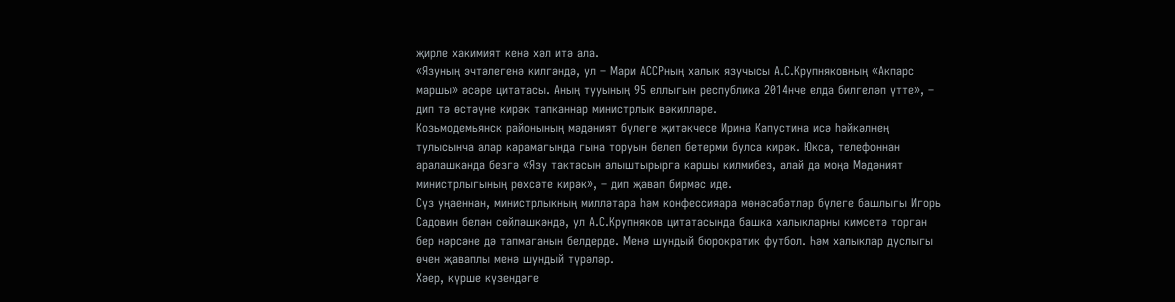җирле хакимият кенә хәл итә ала.
«Язуның эчтәлегенә килгәндә, ул – Мари АССРның халык язучысы А.С.Крупняковның «Акпарс маршы» әсәре цитатасы. Аның тууының 95 еллыгын республика 2014нче елда билгеләп үтте», – дип тә өстәүне кирәк тапканнар министрлык вәкилләре.
Козьмодемьянск районының мәдәният бүлеге җитәкчесе Ирина Капустина исә һәйкәлнең тулысынча алар карамагында гына торуын белеп бетерми булса кирәк. Юкса, телефоннан аралашканда безгә «Язу тактасын алыштырырга каршы килмибез, алай да моңа Мәдәният министрлыгының рөхсәте кирәк», – дип җавап бирмәс иде.
Сүз уңаеннан, министрлыкның милләтара һәм конфессияара мөнәсәбәтләр бүлеге башлыгы Игорь Садовин белән сөйләшкәндә, ул А.С.Крупняков цитатасында башка халыкларны кимсетә торган бер нәрсәне дә тапмаганын белдерде. Менә шундый бюрократик футбол. Һәм халыклар дуслыгы өчен җаваплы менә шундый түрәләр.
Хәер, күрше күзендәге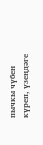пычкы чүбен күреп, үзеңдәге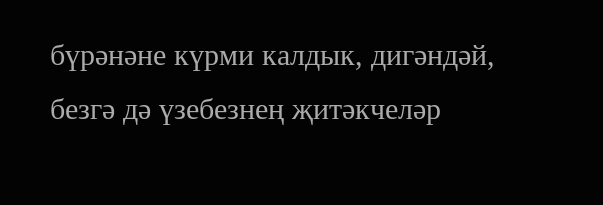бүрәнәне күрми калдык, дигәндәй, безгә дә үзебезнең җитәкчеләр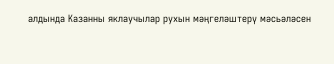алдында Казанны яклаучылар рухын мәңгеләштерү мәсьәләсен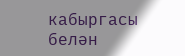кабыргасы белән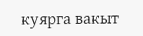куярга вакыт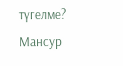түгелме?
Мансур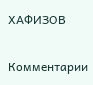ХАФИЗОВ

Комментарии